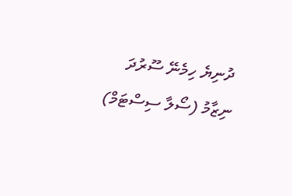ދުނިޔެ ހިމެނޭ ސޫރުދަ ނިޒާމު (ސޯލާ ސިސްޓަމް)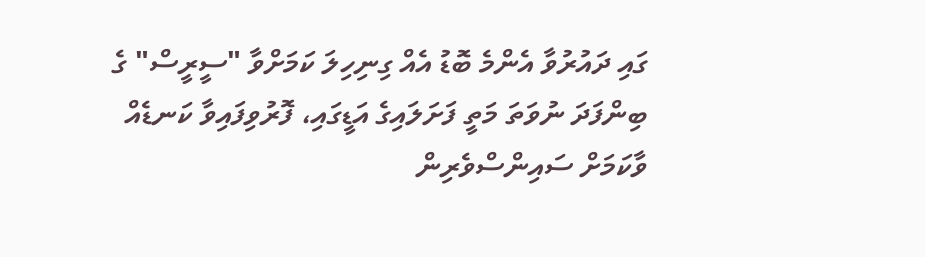ގައި ދައުރުވާ އެންމެ ބޮޑު އެއް ގިނިހިލަ ކަމަށްވާ "ސީރީސް" ގެ ބިންފަދަ ނުވަތަ މަތީ ފަށަލައިގެ އަޑީގައި، ފޮރުވިފައިވާ ކަނޑެއް ވާކަމަށް ސައިންސްވެރިން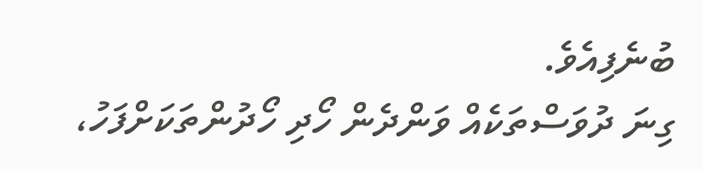ބުނެފިއެވެ.
ގިނަ ދުވަސްތަކެއް ވަންދެން ހޯދި ހޯދުންތަކަށްފަހު،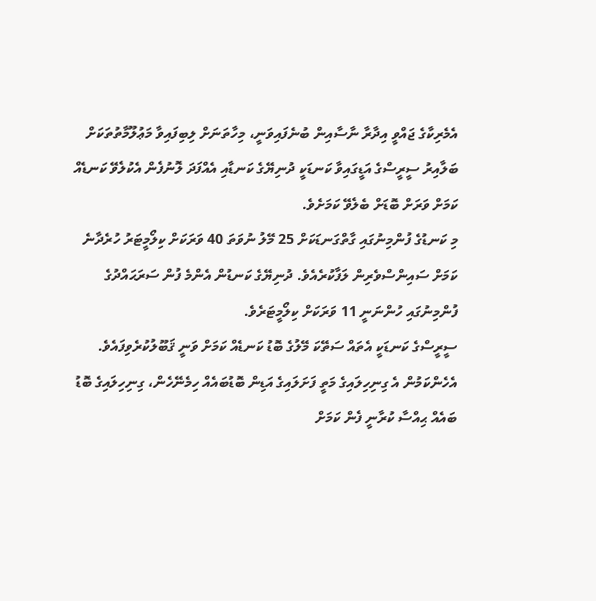އެމެރިކާގެ ޖައްވީ އިދާރާ ނާސާއިން ބުނެފައިވަނީ، މިހާތަނަށް ލިބިފައިވާ މަޢުލޫމާތުތަކަށް ބަލާއިރު ސީރީސްގެ އަޑީގައިވާ ކަނޑަކީ ދުނިޔޭގެ ކަނޑާއި އެއްފަދަ ލޮނުފެން އެކުލެވޭ ކަނޑެއް ކަމަށް ވަރަށް ބޮޑަށް ބެލެވޭ ކަމަށެވެ.
މި ކަނޑުގެ ފުންމިނުގައި ގާތްގަނޑަކަށް 25 މޭލު ނުވަތަ 40 ވަރަކަށް ކިލޯމީޓަރު ހުރެދާނެ ކަމަށް ސައިންސްވެރިން ލަފާކުރެއެވެ. ދުނިޔޭގެ ކަނޑުން އެންމެ ފުން ސަރަޙައްދުގެ ފުންމިނުގައި ހުންނަނީ 11 ވަރަކަށް ކިލޯމީޓަރެވެ.
ސީރީސްގެ ކަނޑަކީ އެތައް ސަތޭކަ މޭލުގެ ބޮޑު ކަނޑެއް ކަމަށް ވަނީ ޤަބޫލުކުރެވިފައެވެ. އެހެންކަމުން އެ ގިނިހިލައިގެ މަތީ ފަށަލައިގެ އަޑިން ބޮޑުބައެއް ހިމެނޭހެން، ގިނިހިލައިގެ ބޮޑު ބައެއް ޙިއްސާ ކުރާނީ ފެން ކަމަށް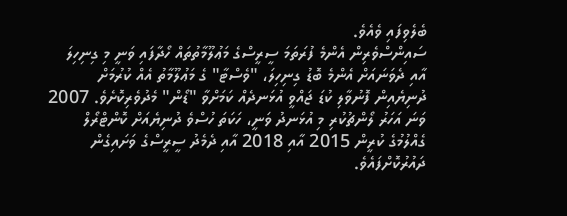ބެލެވިފައި ވެއެވެ.
ސައިންސްވެރިން އެންމެ ފުރަތަމަ ސީރީސްގެ މަޢުލޫމާތުތައް ހޯދާފައި ވަނީ މި ގިނިހިލަ އާއި ދެވަނައަށް އެންމެ ބޮޑު ގިނިހިލަ، "ވެސްޓާ" ގެ މަޢުލޫމާތު އެއް ކުރުމަށް ދުނިޔެއިން ފޮނުވާލި ކުޑަ ޖައްވީ އުޅަނދެއް ކަމަށްވާ "ޑޯން" މެދުވެރިކޮށެވެ. 2007 ވަނަ އަހަރު ލޯންޗުކުރި މި އުޅަނދު ވަނީ، ހަކަތަ ހުސްވެ ދުނިޔެއަށް ކޮންޓްރޯލް ގެއްލުމުގެ ކުރީން 2015 އާއި 2018 އާއި ދެމެދު ސީރީސްގެ ވަށައިގެން ދައުރުކޮށްފައެވެ.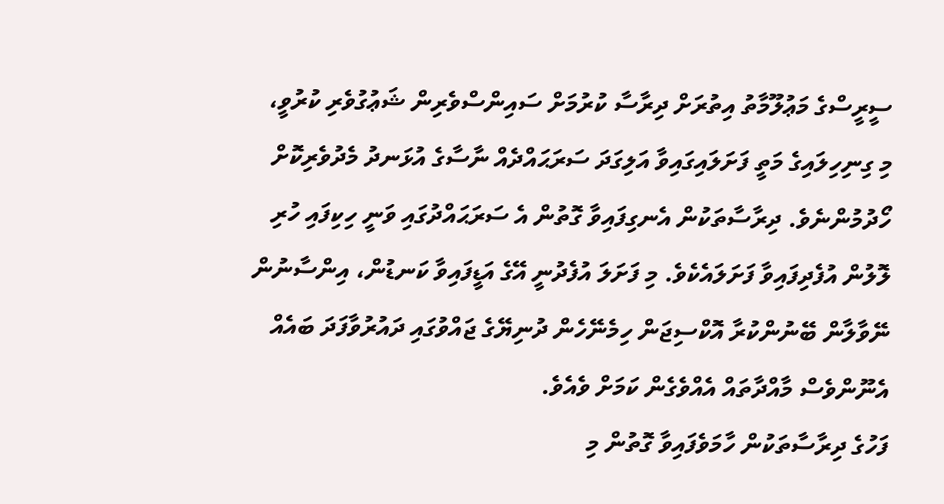ސީރީސްގެ މަޢުލޫމާތު އިތުރަށް ދިރާސާ ކުރުމަށް ސައިންސްވެރިން ޝަޢުގުވެރި ކުރުވީ، މި ގިނިހިލައިގެ މަތީ ފަށަލައިގައިވާ އަލިގަދަ ސަރަޙައްދެއް ނާސާގެ އުޅަނދު މެދުވެރިކޮށް ހޯދުމުންނެވެ. ދިރާސާތަކުން އެނގިފައިވާ ގޮތުން އެ ސަރަޙައްދުގައި ވަނީ ހިކިފައި ހުރި ލޮލުން އުފެދިފައިވާ ފަށަލައެކެވެ. މި ފަށަލަ އުފެދުނީ އޭގެ އަޑީފައިވާ ކަނޑުން، އިންސާނުން ނޭވާލާން ބޭނުންކުރާ އޮކްސިޖަން ހިމެނޭހެން ދުނިޔޭގެ ޖައްވުގައި ދައުރުވާފަދަ ބައެއް އެނޫންވެސް މާއްދާތައް އެއްވެގެން ކަމަށް ވެއެވެ.
ފަހުގެ ދިރާސާތަކުން ހާމަވެފައިވާ ގޮތުން މި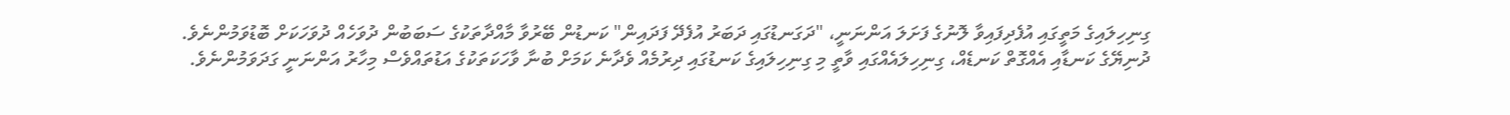ގިނިހިލައިގެ މަތީގައި އުފެދިފައިވާ ލޮނުގެ ފަށަލަ އަންނަނީ، "ދަގަނޑުގައި ދަބަރު އުފެދޭ ފަދައިން" ކަނޑުން ބޭރުވާ މާއްދާތަކުގެ ސަބަބުން ދުވަހެއް ދުވަހަކަށް ބޮޑުވަމުންނެވެ.
ދުނިޔޭގެ ކަނޑާއި އެއްގޮތް ކަނޑެއް، ގިނިހިލައެއްގައި ވާތީ މި ގިނިހިލައިގެ ކަނޑުގައި ދިރުމެއް ވެދާނެ ކަމަށް ބުނާ ވާހަކަތަކުގެ އަޑުތައްވެސް މިހާރު އަންނަނީ ގަދަވަމުންނެވެ.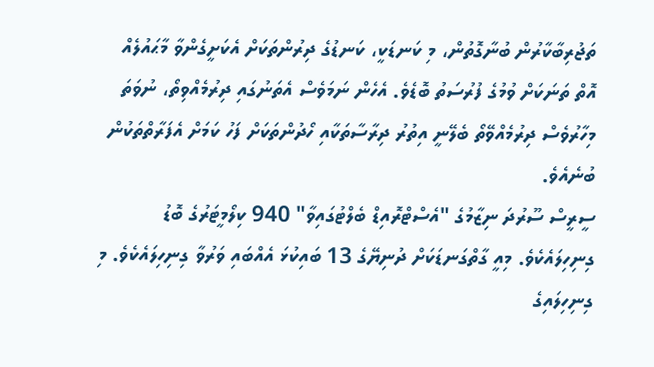ތަޖުރިބާކާރުން ބުނާގޮތުން، މި ކަނޑަކީ، ކަނޑުގެ ދިރުންތަކަށް އެކަށީގެންވާ މާޙައުލެއް އޮތް ތަނަކަށް ވުމުގެ ފުރުސަތު ބޮޑެވެ. އެހެން ނަމަވެސް އެތަނުގައި ދިރުމެއްވިތޯ، ނުވަތަ މިހާރުވެސް ދިރުމެއްވޭތޯ ބެލޭނީ އިތުރު ދިރާސާތަކާއި ހޯދުންތަކަށް ފަހު ކަމަށް އެފަރާތްތަކުން ބުނެއެވެ.
ސީރީސް ސޫރުދަ ނިޒާމުގެ "އެސްޓްރޮއިޑް ބެލްޓުގައިވާ" 940 ކިލޯމީޓަރުގެ ބޮޑު ގިނިހިލައެކެވެ. މިއީ ގާތްގަނޑަކަށް ދުނިޔޭގެ 13 ބައިކުޅަ އެއްބައި ވަރުވާ ގިނިހިލައެކެވެ. މި ގިނިހިލައިގެ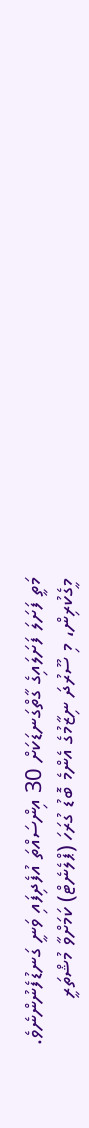މަތީ ފަށަލަ ފަށަލައިގެ ގާތްގަނޑަކަށް 30 އިންސައްތަ އުފެދިފައި ވަނީ ގަނޑުފެނުންނެވެ.
މީގެކުރިން، މި ސޫރުދަ ނިޒާމުގެ އެންމެ ބޮޑު ގުރަހަ (ޕްލެނެޓް) ކަމަށްވާ މުޝްތަރީ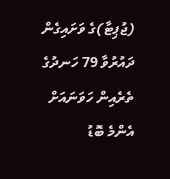(ޖުޕިޓާ)ގެ ވަށައިގެން ދައުރުވާ 79 ހަނދުގެ ތެރެއިން ހަވަނައަށް އެންމެ ބޮޑު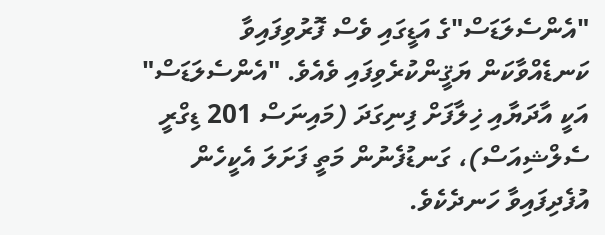"އެންސެލަޑަސް"ގެ އަޑީގައި ވެސް ފޮރުވިފައިވާ ކަނޑެއްވާކަން ޔަޤީންކުރެވިފައި ވެއެވެ. "އެންސެލަޑަސް" އަކީ އާދަޔާއި ޚިލާފަށް ފިނިގަދަ (މައިނަސް 201 ޑިގްރީ ސެލްޝިއަސް)، ގަނޑުފެނުން މަތީ ފަށަލަ އެކީހެން އުފެދިފައިވާ ހަނދެކެވެ.